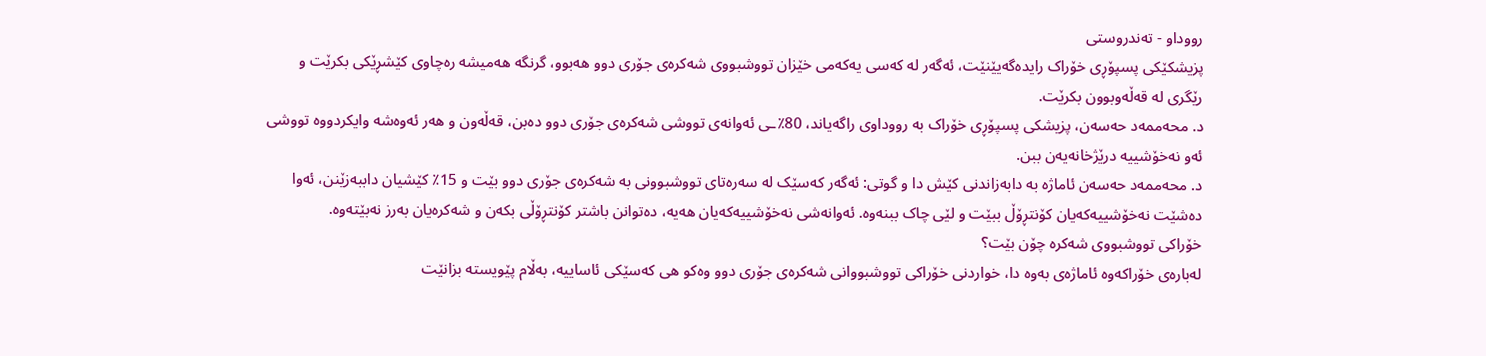رووداو - تەندروستی
پزیشکێکی پسپۆڕی خۆراک رایدەگەیێنێت، ئەگەر لە کەسی یەکەمی خێزان تووشبووی شەکرەی جۆری دوو هەبوو، گرنگە هەمیشە رەچاوی کێشڕێکی بکرێت و رێگری لە قەڵەوبوون بکرێت.
د. محەممەد حەسەن، پزیشکی پسپۆڕی خۆراک بە رووداوی راگەیاند، 80٪ـی ئەوانەی تووشی شەکرەی جۆری دوو دەبن، قەڵەون و هەر ئەوەشە وایکردووە تووشی ئەو نەخۆشییە درێژخانەیەن ببن.
د. محەممەد حەسەن ئاماژە بە دابەزاندنی کێش دا و گوتی: ئەگەر کەسێک لە سەرەتای تووشبوونی بە شەکرەی جۆری دوو بێت و 15٪ کێشیان داببەزێنن، ئەوا دەشێت نەخۆشییەکەیان کۆنتڕۆڵ ببێت و لێی چاک ببنەوە. ئەوانەشی نەخۆشییەکەیان هەیە، دەتوانن باشتر کۆنتڕۆڵی بکەن و شەکرەیان بەرز نەبێتەوە.
خۆراکی تووشبووی شەکرە چۆن بێت؟
لەبارەی خۆراکەوە ئاماژەی بەوە دا، خواردنی خۆراکی تووشبووانی شەکرەی جۆری دوو وەکو هی کەسێکی ئاساییە، بەڵام پێویستە بزانێت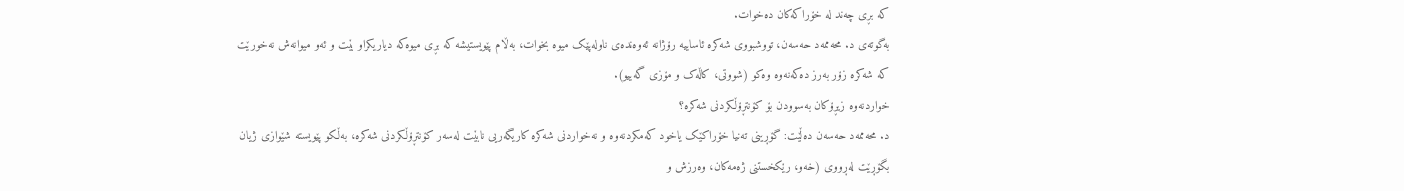کە بڕی چەند لە خۆراکەکان دەخوات.
بەگوتەی د. محەممەد حەسەن، تووشبووی شەکرە ئاساییە رۆژانە ئەوەندەی ناولەپێک میوە بخوات، بەڵام پێویستیشە کە بڕی میوەکە دیاریکراو بێت و ئەو میوانەش نەخورێت کە شەکرە زۆر بەرز دەکەنەوە وەکو (شووتی، کاڵەک و مۆزی گەییو).
خواردنەوە زیڕۆکان بەسوودن بۆ کۆنتڕۆڵکردنی شەکرە؟
د. محەممەد حەسەن دەڵێت: گۆڕینی تەنیا خۆراکێک یاخود کەمکردنەوە و نەخواردنی شەکرە کاریگەریی نابێت لەسەر کۆنتڕۆڵکردنی شەکرە، بەڵکو پێویستە شێوازی ژیان بگۆڕێت لەڕووی (خەو، رێکخستنی ژەمەکان، وەرزش و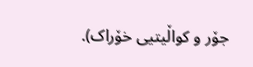جۆر و کواڵیتیی خۆراک).